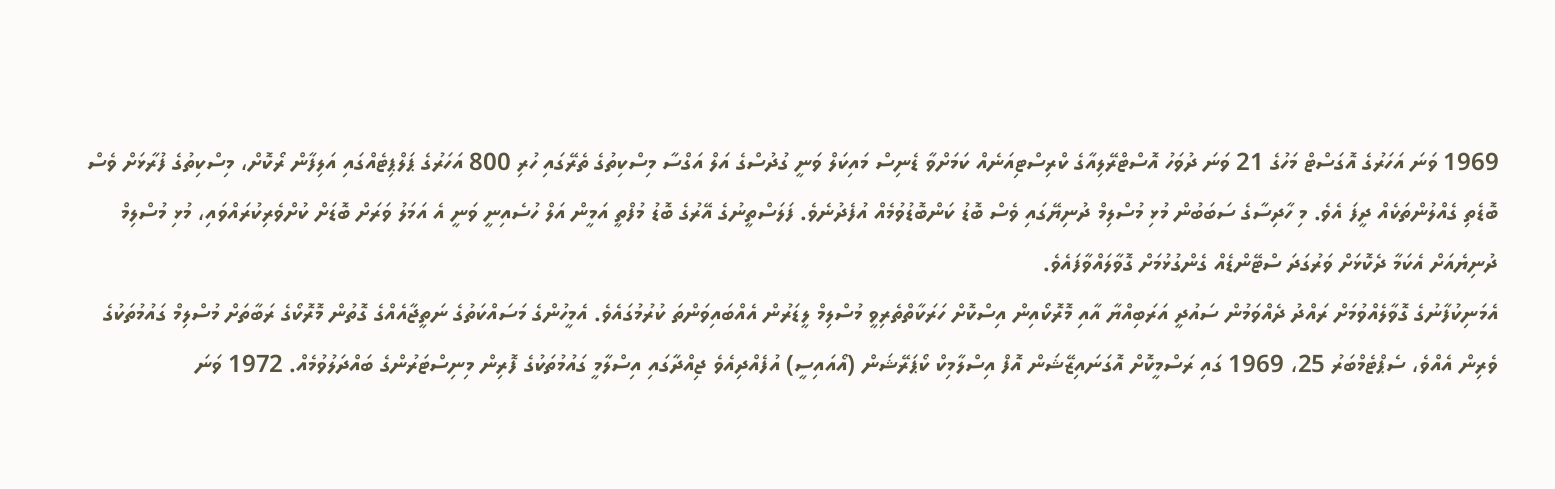1969 ވަނަ އަހަރުގެ އޮގަސްޓް މަހުގެ 21 ވަނަ ދުވަހު އޮސްޓްރޭލިއާގެ ކްރިސްޓިއަނެއް ކަމަށްވާ ޑެނިސް މައިކަލް ވަނީ ގުދުސްގެ އަލް އަގްސާ މިސްކިތުގެ ތެރޭގައި ހުރި 800 އަހަރުގެ ޕަލްޕިޓެއްގައި އަލިފާން ރޯކޮށް، މިސްކިތުގެ ފުރާޅަށް ވެސް ބޮޑެތި ގެއްލުންތަކެއް ދީފަ އެވެ. މި ހާދިސާގެ ސަބަބުން މުޅި މުސްލިމް ދުނިޔޭގައި ވެސް ބޮޑު ކަންބޮޑުވުމެއް އުފެދުނެވެ. ފަލަސްތީނުގެ އޭރުގެ ބޮޑު މުފްތީ އަމީން އަލް ހުސެއިނީ ވަނީ އެ އަމަލު ވަރަށް ބޮޑަށް ކުށްވެރިކުރައްވައި، މުޅި މުސްލިމް ދުނިޔެއަށް އެކަމާ ދެކޮޅަށް ވަރުގަދަ ސްޓޭންޑެއް ގެންގުޅުމަށް ގޮވާލައްވާފައެވެ.
އެމަނިކުފާނުގެ ގޮވާލެއްވުމަށް ރައްދު ދެއްވަމުން ސައުދީ އަރަބިއްޔާ އާއި މޮރޮކޯއިން އިސްކޮށް ހަރަކާތްތެރިވީ މުސްލިމް ލީޑަރުން އެއްބައިވަންތަ ކުރުމުގައެވެ. އެމީހުންގެ މަސައްކަތުގެ ނަތީޖާއެއްގެ ގޮތުން މޮރޮކޯގެ ރަބާތަށް މުސްލިމް ގައުމުތަކުގެ ވެރިން އެއްވެ، ސެޕްޓެމްބަރު 25، 1969 ގައި ރަސްމީކޮށް އޮގަނައިޒޭޝަން އޮފް އިސްލާމިކް ކޯޕަރޭޝަން (އޯއައިސީ) އުފެއްދިއެވެ ޖިއްދާގައި އިސްލާމީ ގައުމުތަކުގެ ފޮރިން މިނިސްޓަރުންގެ ބައްދަލުވުމެއް. 1972 ވަނަ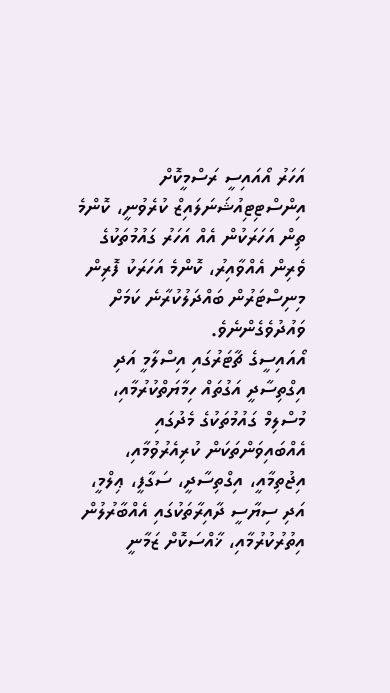އަހަރު އޯއައިސީ ރަސްމީކޮށް އިންސްޓިޓިއުޝަނަލައިޒް ކުރެވުނީ، ކޮންމެ ތިން އަހަރަކުން އެއް އަހަރު ގައުމުތަކުގެ ވެރިން އެއްވާއިރު، ކޮންމެ އަހަރަކު ފޮރިން މިނިސްޓަރުން ބައްދަލުކުރާނެ ކަމަށް ވައުދުވެގެންނެވެ.
އޯއައިސީގެ ޗާޓަރުގައި އިސްލާމީ އަދި އިގްތިސާދީ އަގުތައް ހިމާޔަތްކުރުމާއި، މުސްލިމް ގައުމުތަކުގެ މެދުގައި އެއްބައިވަންތަކަން ކުރިއެރުވުމާއި، އިޖުތިމާއީ، އިގްތިސާދީ، ސަގާފީ، ޢިލްމީ، އަދި ސިޔާސީ ދާއިރާތަކުގައި އެއްބާރުލުން އިތުރުކުރުމާއި، ޚާއްސަކޮށް ޒަމާނީ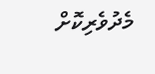މެދުވެރިކޮށް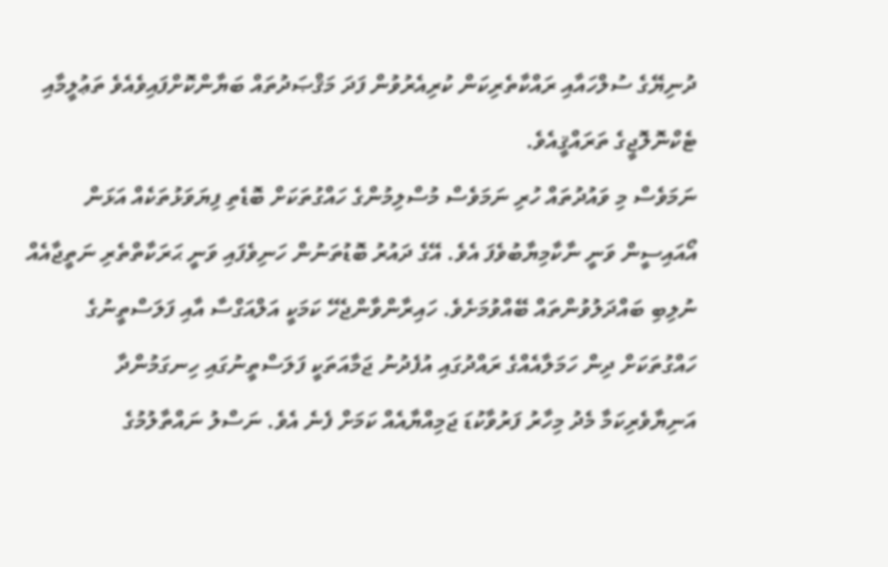ދުނިޔޭގެ ސުލްހައާއި ރައްކާތެރިކަން ކުރިއެރުވުން ފަދަ މަޤްޞަދުތައް ބަޔާންކޮށްފައިވެއެވެ ތަޢުލީމާއި ޓެކްނޮލޮޖީގެ ތަރައްޤީއެވެ.
ނަމަވެސް މި ވައުދުތައް ހުރި ނަމަވެސް މުސްލިމުންގެ ހައްގުތަކަށް ބޮޑެތި ފިޔަވަޅުތަކެއް އަޅަން އޯއައިސީން ވަނީ ނާކާމިޔާބުވެފަ އެވެ. އޭގެ ދައުރު ބޮޑުތަނުން ހަނިވެފައި ވަނީ ޙަރަކާތްތެރި ނަތީޖާއެއް ނުލިބި ބައްދަލުވުންތައް ބޭއްވުމަށެވެ. ހައިރާންވާންޖެހޭ ކަމަކީ އަލްއަގްސާ އާއި ފަލަސްތީނުގެ ހައްގުތަކަށް ދިން ހަމަލާއެއްގެ ރައްދުގައި އުފެދުނު ޖަމާއަތަކީ ފަލަސްތީނުގައި ހިނގަމުންދާ އަނިޔާވެރިކަމާ މެދު މިހާރު ފަރުވާކުޑަ ޖަމިއްޔާއެއް ކަމަށް ފެނެ އެވެ. ނަސްލު ނައްތާލުމުގެ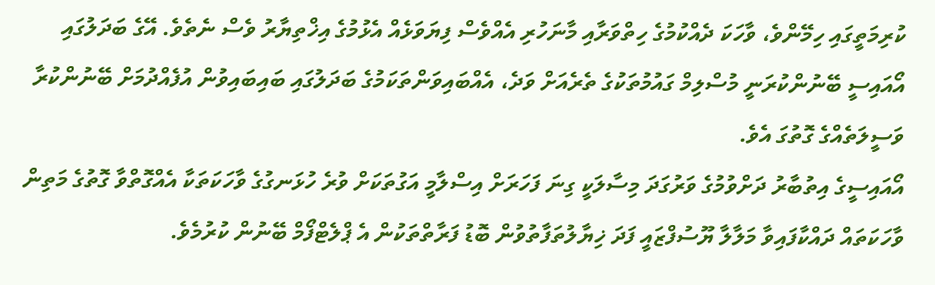ކުރިމަތީގައި ހިމޭންވެ، ވާހަކަ ދެއްކުމުގެ ހިތްވަރާއި މާނަހުރި އެއްވެސް ފިޔަވަޅެއް އެޅުމުގެ އިޚްތިޔާރު ވެސް ނެތެވެ. އޭގެ ބަދަލުގައި އޯއައިސީ ބޭނުންކުރަނީ މުސްލިމް ގައުމުތަކުގެ ތެރެއަށް ވަދެ، އެއްބައިވަންތަކަމުގެ ބަދަލުގައި ބައިބައިވުން އުފެއްދުމަށް ބޭނުންކުރާ ވަސީލަތެއްގެ ގޮތުގަ އެވެ.
އޯއައިސީގެ އިތުބާރު ދަށްވުމުގެ ވަރުގަދަ މިސާލަކީ ގިނަ ފަހަރަށް އިސްލާމީ އަގުތަކަށް ވުރެ ހުޅަނގުގެ ވާހަކަތަކާ އެއްގޮތްވާ ގޮތުގެ މަތިން ވާހަކަތައް ދައްކާފައިވާ މަލާލާ ޔޫސުފްޒައީ ފަދަ ޚިޔާލުތަފާތުވުން ބޮޑު ފަރާތްތަކުން އެ ޕްލެޓްފޯމް ބޭނުން ކުރުމެވެ.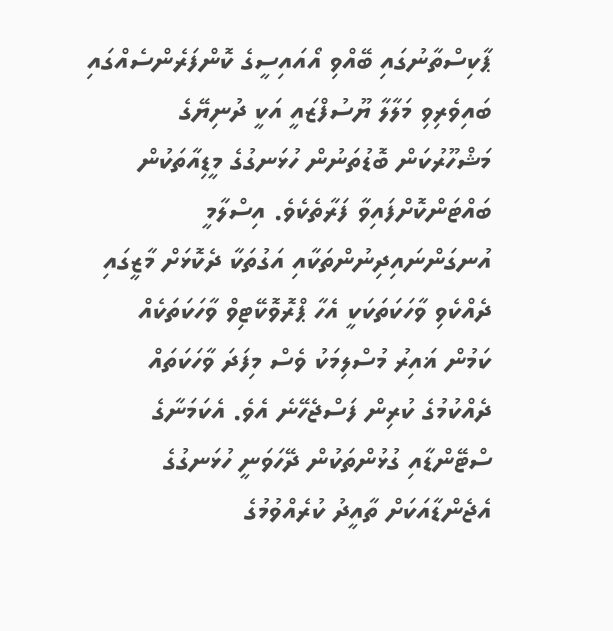ޕާކިސްތާނުގައި ބޭއްވި އޯއައިސީގެ ކޮންފަރެންސެއްގައި ބައިވެރިވި މަލާލާ ޔޫސުފްޒައީ އަކީ ދުނިޔޭގެ މަޝްހޫރުކަން ބޮޑުތަނުން ހުޅަނގުގެ މީޑިއާތަކުން ބައްޓަންކޮށްފައިވާ ފަރާތެކެވެ. އިސްލާމީ އުނގަންނައިދިނުންތަކާއި އަގުތަކާ ދެކޮޅަށް މާޒީގައި ދެއްކެވި ވާހަކަތަކަކީ އެހާ ޕްރޮވޮކޭޓިވް ވާހަކަތަކެއް ކަމުން ޣައިރު މުސްލިމަކު ވެސް މިފަދަ ވާހަކަތައް ދެއްކުމުގެ ކުރިން ފަސްޖެހޭނެ އެވެ. އެކަމަނާގެ ސްޓޭންޑާއި ގުޅުންތަކުން ދޭހަވަނީ ހުޅަނގުގެ އެޖެންޑާއަކަށް ތާއީދު ކުރެއްވުމުގެ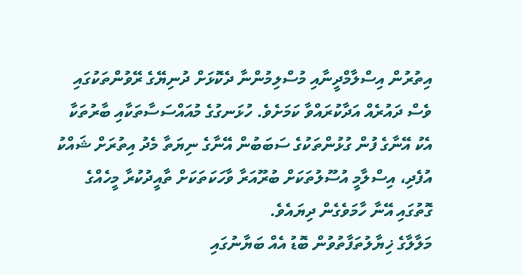އިތުރުން އިސްލާމްދީނާއި މުސްލިމުންނާ ދެކޮޅަށް ދުނިޔޭގެ ރޭވުންތަކުގައި ވެސް ދައުރެއް އަދާކުރައްވާ ކަމަށެވެ. ހުޅަނގުގެ މުއައްސަސާތަކާއި ބާރުތަކާ އެކު އޭނާގެ ފުން ގުޅުންތަކުގެ ސަބަބުން އޭނާގެ ނިޔަތާ މެދު އިތުރަށް ޝައްކު އުފެދި، އިސްލާމީ އުސޫލުތަކަށް ބުރޫއަރާ ވާހަކަތަކަށް ތާއީދުކުރާ މީހެއްގެ ގޮތުގައި އޭނާ ހާމަވެގެން ދިޔައެވެ.
މަލާލާގެ ޚިޔާލުތަފާތުވުން ބޮޑު އެއް ބަޔާނުގައި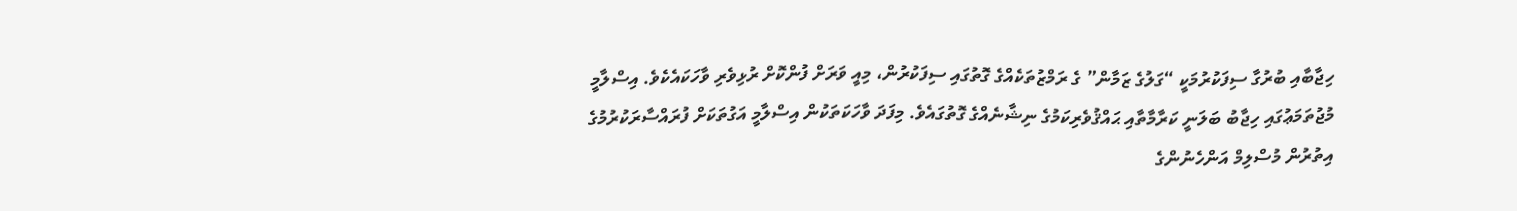ހިޖާބާއި ބުރުގާ ސިފަކުރުމަކީ “ގަލުގެ ޒަމާން” ގެ ރަމްޒުތަކެއްގެ ގޮތުގައި ސިފަކުރުން، މިއީ ވަރަށް ފުންކޮށް ރުޅިވެރި ވާހަކައެކެވެ. އިސްލާމީ މުޖުތަމަޢުގައި ހިޖާބު ބަލަނީ ކަރާމާތާއި ޙައްޤުވެރިކަމުގެ ނިޝާނެއްގެ ގޮތުގައެވެ. މިފަދަ ވާހަކަތަކުން އިސްލާމީ އަގުތަކަށް ފުރައްސާރަކުރުމުގެ އިތުރުން މުސްލިމް އަންހެނުންގެ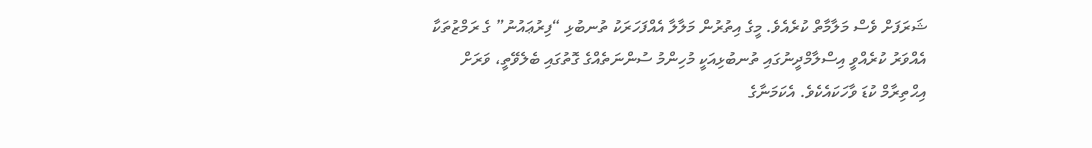ޝަރަފަށް ވެސް މަލާމާތް ކުރެއެވެ. މީގެ އިތުރުން މަލާލާ އެއްފަހަރަކު ތުނބުޅި “ފިރުޢައުނު” ގެ ރަމްޒުތަކާ އެއްވަރު ކުރެއްވީ އިސްލާމްދީނުގައި ތުނބުޅިއަކީ މުހިންމު ސުންނަތެއްގެ ގޮތުގައި ބެލެވޭތީ، ވަރަށް އިޙްތިރާމް ކުޑަ ވާހަކައެކެވެ. އެކަމަނާގެ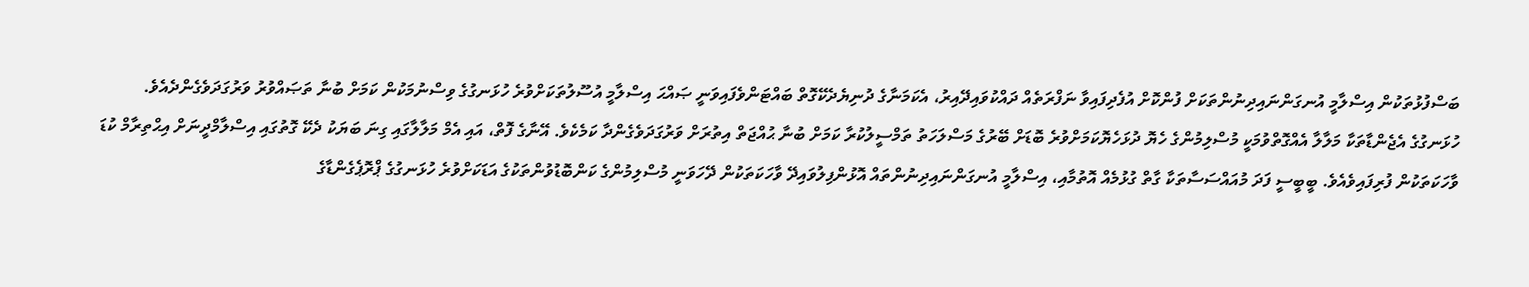ބަސްފުޅުތަކުން އިސްލާމީ އުނގަންނައިދިނުންތަކަށް ފުންކޮށް އުފެދިފައިވާ ނަފްރަތެއް ދައްކުވައިދޭއިރު، އެކަމަނާގެ ދުނިޔެދެކޭގޮތް ބައްޓަންވެފައިވަނީ ޞައްޙަ އިސްލާމީ އުސޫލުތަކަށްވުރެ ހުޅަނގުގެ ވިސްނުމަކުން ކަމަށް ބުނާ ތަޞައްވުރު ވަރުގަދަވެގެންދެއެވެ.
ހުޅަނގުގެ އެޖެންޑާތަކާ މަލާލާ އެއްގޮތްވުމަކީ މުސްލިމުންގެ ހެޔޮ ދުޅަހެޔޮކަމަށްވުރެ ބޮޑަށް ބޭރުގެ މަސްލަހަތު ތަމްސީލުކުރާ ކަމަށް ބުނާ ޙުއްޖަތް އިތުރަށް ވަރުގަދަވެގެންދާ ކަމެކެވެ. އޭނާގެ ފޮތް، އައި އެމް މަލާލާގައި ގިނަ ބަޔަކު ދެކޭ ގޮތުގައި އިސްލާމްދީނަށް އިޙްތިރާމް ކުޑަ ވާހަކަތަކުން ފުރިފައިވެއެވެ. ބީބީސީ ފަދަ މުއައްސަސާތަކާ ގާތް ގުޅުމެއް އޮތުމާއި، އިސްލާމީ އުނގަންނައިދިނުންތައް އޮޅުންފިލުވައިދޭ ވާހަކަތަކުން ދޭހަވަނީ މުސްލިމުންގެ ކަންބޮޑުވުންތަކުގެ އަޑަކަށްވުރެ ހުޅަނގުގެ ޕްރޮޕެގެންޑާގެ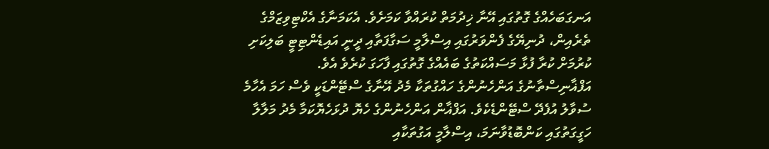އަނގަބަހެއްގެ ގޮތުގައި އޭނާ ޚިދުމަތް ކުރައްވާ ކަމަށެވެ. އެކަމަނާގެ އެކްޓިވިޒަމްގެ ތެރެއިން، ދުނިޔޭގެ ފެންވަރުގައި އިސްލާމީ ސަގާފަތާއި ދީނީ އައިޑެންޓިޓީ ބަލިކަށި ކުރުމަށް ކުރާ ފުޅާ މަސައްކަތުގެ ބައެއްގެ ގޮތުގައި ފާހަގަ ކުރެވެ އެވެ.
އަފްޣާނިސްތާނުގެ އަންހެނުންގެ ހައްގުތަކާ މެދު އޭނާގެ ސްޓޭންޑަކީ ވެސް ހަމަ އެހާމެ ސުވާލު އުފެދޭ ސްޓޭންޑެކެވެ. އަފްޣާން އަންހެނުންގެ ހެޔޮ ދުޅަހެޔޮކަމާ މެދު މަލާލާ ހަގީގަތުގައި ކަންބޮޑުވާނަމަ، އިސްލާމީ އަގުތަކާއި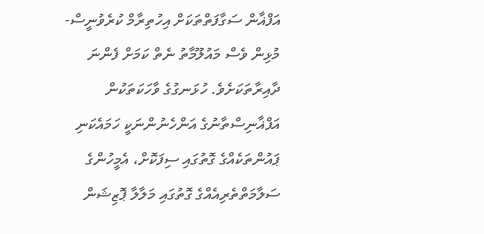އަފްޣާން ސަގާފަތްތަކަށް އިހުތިރާމް ކުރެވުނީސް- މުޅިން ވެސް މައުލޫމާތު ނެތް ކަމަށް ފެންނަ ދާއިރާތަކަށެވެ. ހުޅަނގުގެ ވާހަކަތަކުން އަފްޣާނިސްތާނުގެ އަންހެނުންނަކީ ހަމައެކަނި ޕައުންތަކެއްގެ ގޮތުގައި ސިފަކޮށް، އެމީހުންގެ ސަލާމަތްތެރިއެއްގެ ގޮތުގައި މަލާލާ ޕޮޒިޝަން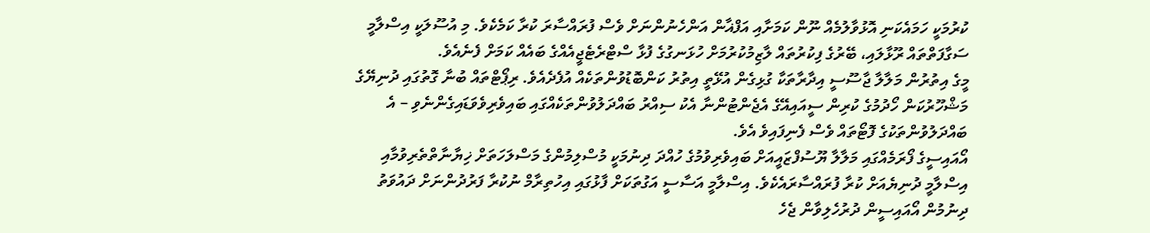ކުރުމަކީ ހަމައެކަނި އޮޅުވާލުމެއް ނޫން ކަމަށާއި އަފްޣާން އަންހެނުންނަށް ވެސް ފުރައްސާރަ ކުރާ ކަމެކެވެ. މި އުސޫލަކީ އިސްލާމީ ސަގާފަތްތައް ރޫޅާލައި، ބޭރުގެ ފިކުރުތައް ލާޒިމުކުރުމަށް ހުޅަނގުގެ ފުޅާ ސްޓްރެޓެޖީއެއްގެ ބައެއް ކަމަށް ފެނެއެވެ.
މީގެ އިތުރުން މަލާލާ ޖާސޫސީ އިދާރާތަކާ ގުޅިގެން އުޅޭތީ އިތުރު ކަންބޮޑުވުންތަކެއް އުފެދެއެވެ. ރިޕޯޓްތައް ބުނާ ގޮތުގައި ދުނިޔޭގެ މަޝްހޫރުކަން ހޯދުމުގެ ކުރިން ސީއައިއޭގެ އެޖެންޓުންނާ އެކު ސިއްރު ބައްދަލުވުންތަކެއްގައި ބައިވެރިވެވަޑައިގެންނެވި – އެ ބައްދަލުވުންތަކުގެ ފޮޓޯތައް ވެސް ފެނިފައިވެ އެވެ.
އޯއައިސީގެ ފޯރަމެއްގައި މަލާލާ ޔޫސުފްޒައީއަށް ބައިވެރިވުމުގެ ހުއްދަ ދިނުމަކީ މުސްލިމުންގެ މަސްލަހަތަށް ޚިޔާނާތްތެރިވުމާއި އިސްލާމީ ދުނިޔެއަށް ކުރާ ފުރައްސާރައެކެވެ. އިސްލާމީ އަސާސީ އަގުތަކަށް ފާޅުގައި އިހުތިރާމް ނުކުރާ ފަރުދުންނަށް ދައުވަތު ދިނުމުން އޯއައިސީން ދުރުހެލިވާން ޖެހެ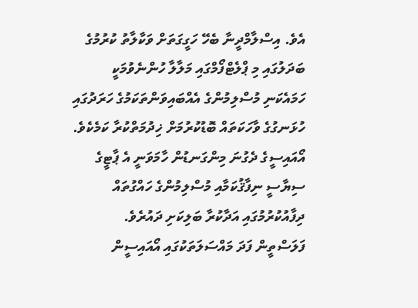އެވެ. އިސްލާމްދީނާ ބެހޭ ހަގީގަތަށް ވަކާލާތު ކުރުމުގެ ބަދަލުގައި މި ޕްލެޓްފޯމްގައި މަލާލާ ހުންނެވުމަކީ ހަމައެކަނި މުސްލިމުންގެ އެއްބައިވަންތަކަމުގެ ހަރަދުގައި ހުޅަނގުގެ ވާހަކަތައް ބޮޑުކުރުމަށް ޚިދުމަތްކުރާ ކަމެކެވެ.
އޯއައިސީގެ ދެގުނަ މިންގަނޑުން ހާމަވަނީ އެ ޕާޓީގެ ސިޔާސީ ނިފާޤުކަމާއި މުސްލިމުންގެ ހައްގުތައް ދިފާއުކުރުމުގައި އަދާކުރާ ބަލިކަށި ދައުރެވެ. ފަލަސްތީން ފަދަ މައްސަލަތަކުގައި އޯއައިސީން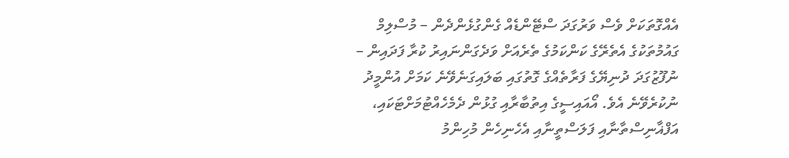އެއްގޮތަކަށް ވެސް ވަރުގަދަ ސްޓޭންޑެއް ގެންގުޅެންދެން – މުސްލިމް ގައުމުތަކުގެ އެތެރޭގެ ކަންކަމުގެ ތެރެއަށް ވަދެގަންނައިރު ކުރާ ފަދައިން – ނުފޫޒުގަދަ ދުނިޔޭގެ ފަރާތެއްގެ ގޮތުގައި ބަލައިގަނެވޭނެ ކަމަށް އުންމީދު ނުކުރެވޭނެ އެވެ. އޯއައިސީގެ އިތުބާރާއި ގުޅުން ދެމެހެއްޓުމަށްޓަކައި، އަފްޣާނިސްތާނާއި ފަލަސްތީނާއި އެހެނިހެން މުހިންމު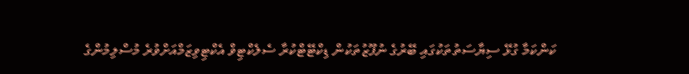ކަންކަމާ ގުޅޭ ސިޔާސަތުތަކުގައި ބޭރުގެ ނުފޫޒުތަކުން ޑިކްޓޭޓްކުރާ ސެލެކްޓިވް އެކްޓިވިޒަމްއަށްވުރެ މުސްލިމުންގެ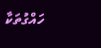ހައްގުތަކާ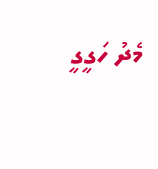މެދު ހަގީގީ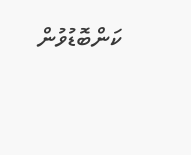ކަންބޮޑުވުން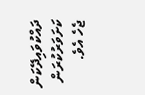ދައްކުވައިދޭކަން ކަށަވަރުކުރަން ޖެހެ އެވެ.